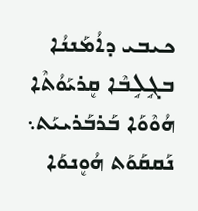ܟܝܒܝ ܕܐܳܡܰܢܢܳܐ ܒܓܱܠܱܒܶܐ ܩܷܪܝܰܘܳܬܶܐ ܗܳܘܶܘܰܐ ܒܰܪܒܰܪܝܝܰܬ܆ ܢܰܩܩܰܘܰܬ ܗܳܘܷܢܘܰܐ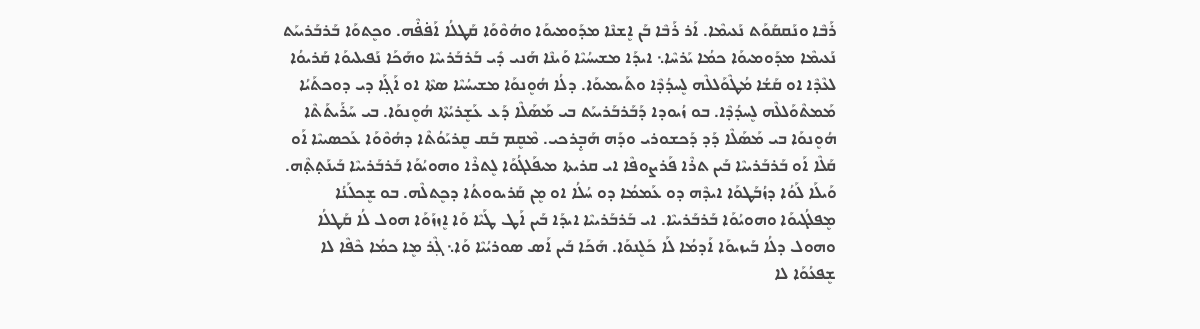ܪܰܒܶܐ ܘܢܰܩܩܰܘܰܬ ܢܰܥܝܡܶܐ. ܐܰܪ ܪܰܒܶܐ ܒܰܢ ܐܷܫܢܶܐ ܡܕܰܘܡܝܘܰܐ ܘܗܳܘܶܘܰܐ ܩܰܛܠܳܐ ܐܰܦ̇ܦ̇ܶܗ. ܘܟܷܬܘܰܐ ܒܰܪܒܰܪܝܝܰܬ ܢܰܥܝܡܶܐ ܡܕܰܘܡܝܘܰܐ ܟܡܳܐ ܝܰܪܚܶܐ܆ ܐܝܕܰܐ ܡܫܝܚܳܝܶܐ ܘܰܝܢܶܐ ܗܰܢܝ ܕܺܝ ܒܰܪܒܰܪܝܝܶܐ ܘܗܰܟܰܐ ܢܰܦܝܠܝܘܰܐ ܩܰܪܝܘܳܐ ܠܥܶܕܶܐ ܐܘ ܩܰܫܳܐ ܡܳܛܶܘܰܠܠܶܗ ܠܷܚܕܳܕܶܐ ܘܬܰܝܡܝܘܰܐ. ܕܠܳܐ ܗܳܘܷܢܘܰܐ ܡܫܝܚܳܝܶܐ ܣܬܶܐ ܐܘ ܐܰܓ̣ܰܐ ܕܝ ܕܘܟܬܰܝܳܐ ܡܰܡܬܶܘܰܠܠܶܗ ܠܷܚܕܳܕܶܐ. ܒܘ ܙܳܝܘܕܐ ܕܰܒܰܪܒܰܪܝܝܰܬ ܒܝ ܡܰܣܰܠܶܐ ܕܰܥ ܥܰܫܷܪܝܳܬܶܐ ܗܳܘܷܢܘܰܐ. ܒܝ ܚܰܪܰܝܬܰܬܶܐ ܗܳܘܷܢܘܰܐ ܒܝ ܡܰܣܰܠܶܐ ܕܰܕ ܕܰܟܫܘܪܝ ܘܕܰܗ ܗܰܒ̣ܷܪܟܝ. ܡܶܩܷܡ ܒܰܩ ܩܷܪܝܰܘܳܬܶܐ ܕܗܳܘܶܘܰܐ ܥܰܟܣܝܝܶܐ ܐܰܘ ܩܰܠܶܐ ܐܰܘ ܒܰܪܒܰܪܝܝܶܐ ܒܰܝܢ ܬܪܶܐ ܦܰܪܨܘܦܶܐ ܐܝ ܩܪܝܬܐ ܡܝܦܰܠܓܳܘܰܐ ܠܷܬܪܶܐ ܘܗܘܝܳܘܰܐ ܒܰܪܒܰܪܝܝܶܐ ܒܰܝܢܰܬ̣ܬ̣ܶܗ. ܘܰܝܠܰܐ ܠܰܘܳܐ ܕܙܳܒܰܛܘܰܐ ܐܝܕܶܗ ܕܘ ܥܰܡܡܳܐ ܕܘ ܚܳܠܳܐ ܐܘ ܡܷܢ ܩܰܪܝܘܘܬܳܐ ܕܟܷܬܠܶܗ. ܒܘ ܫܷܟܠܰܢܳܐ ܡܷܦܠܳܓܝܘܰܐ ܘܗܘܝܳܘܰܐ ܒܰܪܒܰܪܝܝܶܐ. ܐܝ ܒܰܪܒܰܪܝܝܶܐ ܐܝܕܰܐ ܒܰܝܢ ܐܰܛ ܛܰܝܶܐ ܘܰܐ ܐܷܙܙܰܘܰܐ ܗܘܠ ܠܳܐ ܩܰܛܠܳܐ ܘܗܘܠ ܕܠܳܐ ܒܰܝܙܝܘܰܐ ܐܰܕܡܳܐ ܠܰܐ ܟܰܠܷܢܘܰܐ. ܗܰܟܰܐ ܒܰܝܢ ܐܰܣ ܣܘܪܝܳܝܶܐ ܘܰܐ܆ ܓ݂ܶܪ ܡܷܐ ܟܡܳܐ ܟܶܦܶܐ ܠܐ ܫܷܦܥܳܘܰܐ ܠܐ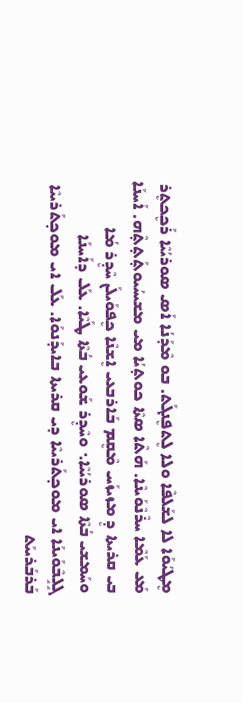ܡܷܛܝܳܘܰܐ ܠܐ ܠܫܰܠܦܶܐ ܘܠܐ ܠܷܬܦܷܢܓܰܬ. ܒܘ ܡܶܕܰܢܳܐ ܐܰܣ ܣܘܪܝܳܝܶܐ ܪܰܟܷܟܬܷܪ ܡܰܥ ܥܰܡܶܐ ܚܪܶܢܶܘܰܝܢܶܐ. ܗܰܬܶܐ ܣܬܶܐ ܟܘܬ̣ܝܳܐ ܡܝ ܡܫܝܚܳܝܘܬ̣ܰܬ̣ܬ̣ܶܗ. ܐܰܚܢܰܐ ܒܝ ܩܪܝܬܐ ܕܷ ܡܙܝܙܰܚ ܡܶܩܷܡ ܒܰܐܪܒܥܝ ܐܷܫܢܶܐ ܟܷܦܘܰܝܠܰܢ ܚܶܕܷܪ ܡܳܐ ܘܚܰܡܫܝ ܒܳܬܶܐ ܣܘܪܝܳܝܶܐ܆ ܘܚܶܕܷܪ ܫܰܘܥܝ ܒܳܬܶܐ ܛܰܝܶܐ. ܥܰܠ ܕܐܰܚܢܰܐ ܓܱܠܱܒܶܘܰܝܢܰܐ ܐܝ ܡܘܟ̣ܬܰܪܝܝܶܐ ܕܝ ܩܪܝܬܐ ܒܐܝܕܰܢܘܰܐ. ܥܰܠ ܐܝ ܡܘܟ̣ܬܰܪܝܝܶܐ ܒܰܪܒܰܪܝܝܰܬ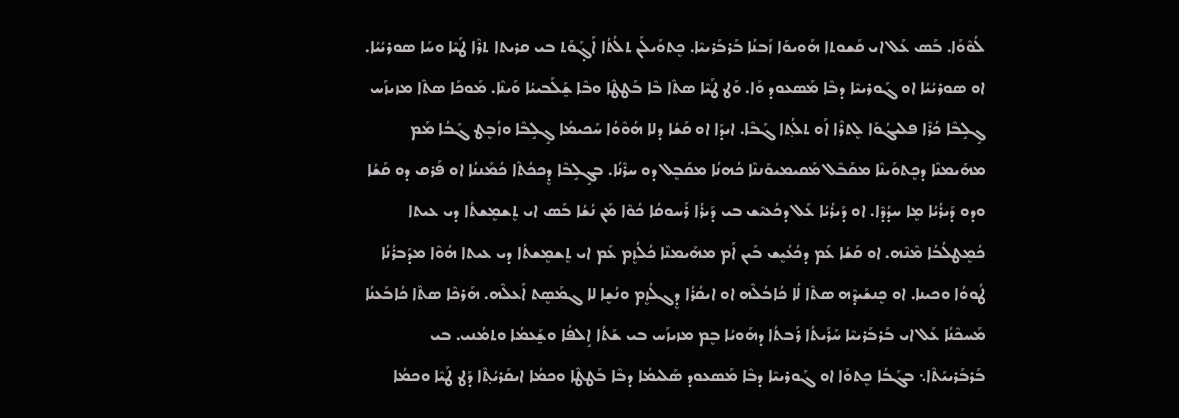ܠܳܘܶܘܰܐ. ܒܰܣ ܥܰܠ ܐܝ ܩܰܫܘܬܐ ܗܰܘܝܘܰܐ ܙܰܒܢܳܐ ܒܰܪܒܰܪܝܝܶܐ. ܟܷܬܘܰܝܠܰܢ ܬܠܳܬܳܐ ܐܰܓ̣ܰܘܰܬ ܒܝ ܩܪܝܬܐ ܬܪܶܐ ܛܰܝܶܐ ܘܚܰܐ ܣܘܪܝܳܝܳܐ. ܐܘ ܣܘܪܝܳܝܳܐ ܐܘ ܓܰܘܪܝܝܶܐ ܕܒܶܐ ܡܰܣܥܘܕ ܘܰܐ. ܘܰܛ ܛܰܝܶܐ ܣܬܶܐ ܒܶܐ ܒܰܛܛܶܐ ܘܒܶܐ ܫ̰ܰܠܰܒܝܝܳܐ ܘܰܝܢܶܐ. ܡܰܘܟܰܐ ܣܬܶܐ ܡܙܝܙܰܚ ܓܱܠܱܒܶܐ ܟܳܪܶܐ ܦܠܝܓܳܘܰܐ ܠܷܬܪܶܐ ܐܰܘ ܬܠܳܬ݂ܐ ܓܰܒܶܐ. ܐܝܕܰܐ ܐܘ ܩܰܫܳܐ ܕܠܐ ܗܳܘܶܘܳܐ ܚܰܟܝܡܳܐ ܓܱܠܱܒܶܐ ܘܙܳܒܷܛ ܓܰܒܳܐ ܡܰܡ ܡܗܰܝܡܢܶܐ ܕܟܷܬܘܰܝܢܶܐ ܡܩܰܒܶܠ ܡܰܩܝܡܝܘܰܢܢܶܐ ܟܳܗܢܳܐ ܡܩܰܒܷܠ ܕܘ ܚܪܶܢܳܐ. ܒܓܱܠܱܒܶܐ ܕܷܟܟܳܬܶܐ ܟܳܡܰܢܢܳܐ ܐܘ ܦܰܪܩ ܕܘ ܩܰܫܳܐ ܘܕܘ ܕܰܝܪܳܝܳܐ ܡܷܐ ܚܕܳܕܶܐ. ܐܘ ܕܰܝܪܳܝܳܐ ܥܰܠ ܕܟܳܥܝܶܫ ܒܝ ܕܰܝܪܳܐ ܪܰܚܘܩܳܐ ܟܳܘܶܐ ܡܰܢ ܢܳܫܳܐ ܒܰܣ ܐܝ ܬܷܫܡܷܫܬܳܐ ܕܝ ܥܝܬܐ ܟܳܡܷܛܠܳܒܳܐ ܡܶܢܶܗ. ܐܘ ܩܰܫܳܐ ܥܰܡ ܕܟܳܥܳܝܷܫ ܒܰܝܢ ܐܰܡ ܡܗܰܝܡܢܶܐ ܟܳܠܳܙܷܡ ܥܰܡ ܐܝ ܬܷܫܡܷܫܬܳܐ ܕܝ ܥܝܬܐ ܗܳܘܶܐ ܡܕܰܒܪܳܢܳܐ ܛܳܘܘܳܐ ܘܟܝܢܐ. ܐܘ ܟܷܢܫܰܝܕ݂ܶܗ ܣܬܶܐ ܠܳܐ ܟܳܐܒܳܠܶܗ ܐܘ ܐܝܩܳܪܳܐ ܕܷܓܠܳܙܷܡ ܘܢܳܫܷܐ ܠܐ ܓܡܰܣܷܬ ܐܰܥܠܶܗ. ܗܰܪܟܶܐ ܣܬܶܐ ܟܳܐܒܰܥܢܳܐ ܡܰܚܟܶܢܳܐ ܥܰܠ ܐܝ ܒܰܪܒܰܪܝܝܶܐ ܚܰܪܰܝܬܳܐ ܪܰܒܬܳܐ ܕܗܰܘܝܳܐ ܒܷܡ ܡܙܝܙܰܚ ܒܝ ܫܰܬܳܐ ܐܱܠܦܳܐ ܘܫ̰ܰܥܡܳܐ ܘܬܡܳܢܝ. ܒܝ ܒܰܪܒܰܪܝܝܰܬܶܐ܆ ܒܓܰܒܳܐ ܟܷܬܘܰܐ ܐܘ ܓܰܘܪܝܝܶܐ ܕܒܶܐ ܡܰܣܥܘܕ ܣܰܠܝܡܳܐ ܕܒܶܐ ܒܰܛܛܶܐ ܘܟܡܳܐ ܐܝܩܰܪܝܳܬ݂ܶܐ ܕܰܛ ܛܰܝܶܐ ܘܟܡܳܐ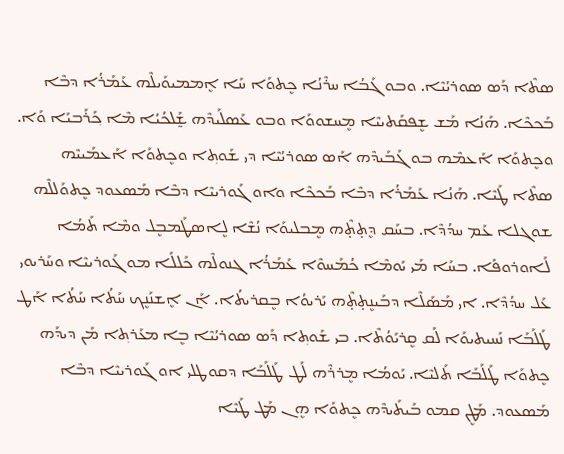ܣܬܶܐ ܕܰܣ ܣܘܪܝܳܝܶܐ. ܘܒܘ ܓܰܒܳܐ ܚܪܶܢܳܐ ܟܷܬܘܰܐ ܚܰܐ ܐܷܡܡܝܘܰܝܠܶܗ ܥܰܡܰܪܳܐ ܕܒܶܐ ܒܰܟܟܶܐ. ܗܰܢܳܐ ܡܰܫ ܫܷܦܩܰܬܝܝܶܐ ܡܷܚܫܘܘܰܐ ܘܒܘ ܥܰܣܠܰܝܕܶܗ ܫ̰ܰܠܟܳܝܳܐ ܡܶܐ ܟ݂ܰܪܰܒܝܰܐ ܘܰܐ. ܘܟܷܬܘܰܐ ܐܰܥܡܶܗ ܒܘ ܓܰܒܰܝܕܶܗ ܐܰܣ ܣܘܪܝܳܝܶܐ ܕܝ ܫܰܘܬ݂ܐ ܘܟܷܬܘܰܐ ܐܰܥܡܰܝܝܶܗ ܣܬܶܐ ܛܰܝܶܐ. ܗܰܢܳܐ ܥܰܡܰܪܳܐ ܕܒܶܐ ܒܰܟܟܶܐ ܘܐܘ ܓܰܘܪܝܝܶܐ ܕܒܶܐ ܡܰܣܥܘܕ ܟܷܬܘܰܠܠܶܗ ܫܘܓܠܐ ܥܰܡ ܚܕܳܕܶܐ. ܒܚܰܩ ܕܷܬ̣ܬ̣ܶܗ ܡܷܒܠܝܘܰܐ ܢܳܫܶܐ ܠܷܐܣܛܰܡܒܷܠ ܘܡܶܐ ܬܰܡܳܐ ܠܰܐܘܪܘܦܰܐ. ܒܚܰܐ ܡܰܝ ܝܰܘܡܶܐ ܟܳܡܰܚܘܶܐ ܥܰܡܰܪܳܐ ܓܢܘܠܶܗ ܟܰܠܠܰܐ ܡܘ ܓܰܘܪܝܝܶܐ ܘܚܰܪܝܘܝ ܥܰܠ ܚܕܳܕܶܐ. ܐܝ ܡܰܣܰܠܶܐ ܕܒܰܝܢܷܬ̣ܬ̣ܶܗ ܝܰܪܝܘܳܐ ܒܷܩܪܝܬܳܐ. ܐܰܢ ܐܷܫܢܰܢܷܟ ܚܰܬܳܐ ܚܰܬܳܐ ܐܰܛ ܛܰܠܰܒܰܐ ܢܰܚܝܬܝܘܰܐ ܠܰܩ ܩܷܪܝܰܘܳܬܶܐ. ܒܝ ܫܰܘܬ݂ܐ ܕܰܣ ܣܘܪܝܳܝܶܐ ܒܷܐ ܡܥܰܪܬ݂ܐ ܡܰܢ ܕܝܕܰܗ ܟܷܬܘܰܐ ܛܰܠܰܒܰܐ ܬܰܠܝܶܐ. ܝܰܘܡܳܐ ܡܷܪܪܶܗ ܠܰܛ ܛܰܠܰܒܰܐ ܕܩܘܛܠܝ ܐܘ ܓܰܘܪܝܝܶܐ ܕܒܶܐ ܡܰܣܥܘܕ. ܡܰܛܷܢ ܩܡܘ ܒܰܝܬܰܝܕܶܗ ܟܷܬܘܰܐ ܗܷܢ ܡܰܛ ܛܰܝܶܐ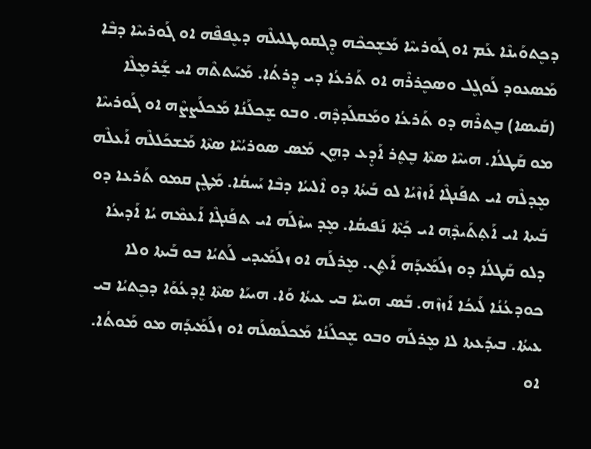ܕܟܷܬܘܰܝܢܶܐ ܥܰܡ ܐܘ ܓܰܘܪܝܝܶܐ ܡܰܫܷܟܟܶܗ ܕܷܓܩܘܛܠܝܠܶܗ ܕܥܷܦܦܶܗ ܐܘ ܓܰܘܪܝܝܶܐ ܕܒܶܐ ܡܰܣܥܘܕ ܠܰܘܓܷܠ ܘܣܟܷܪܪܶܗ ܐܘ ܬܰܪܥܳܐ ܕܝ ܕܷܪܬܳܐ. ܡܰܚܰܬܬܶܗ ܐܝ ܫ̰ܰܪܡܷܠܶܐ (ܩܰܝܣܐ) ܒܷܬܪܶܗ ܕܘ ܬܰܪܥܳܐ ܘܡܰܩܠܰܕܕܶܗ. ܘܒܘ ܫܷܟܠܰܢܳܐ ܡܰܟܠܰܨܨܶܗ ܐܘ ܓܰܘܪܝܝܶܐ ܡܘ ܩܰܛܠܳܐ. ܗܝܝܶܐ ܣܬܶܐ ܒܷܬܷܪ ܐܰܕܷܥ ܕܗܷܢ ܡܰܣ ܣܘܪܝܳܝܶܐ ܣܬܶܐ ܡܰܫܟܰܠܠܶܗ ܐܰܥܠܶܗ ܡܷܕܠܶܗ ܐܝ ܬܦܰܢܓܶܐ ܐܰܙܙܶܝܳܐ ܠܘ ܒܰܝܬܳܐ ܕܘ ܐܶܠܝܝܳܐ ܕܒܶܐ ܝܰܚܩܳܐ. ܡܰܛܷܢ ܩܡܘ ܬܰܪܥܐ ܕܘ ܒܰܝܬܐ ܐܝ ܐܰܬ݂ܬܰܝܕ݂ܶܗ ܐܝ ܟ݂ܰܬܶܐ ܢܰܦܝܩܳܐ. ܡܷܕ ܚܙܶܠܰܗ ܐܝ ܬܦܰܢܓܶܐ ܐܰܥܡܶܗ ܝܳܐ ܐܰܕܝܥܳܐ ܕܠܘ ܩܰܛܠܳܐ ܕܘ ܙܠܰܡܰܝܕܰܗ ܐܰܬܷܢ. ܡܷܪܠܰܗ ܐܘ ܙܠܰܡܰܝܕܝ ܠܰܬܝܳܐ ܒܘ ܒܰܝܬܐ ܘܠܐ ܟܘܕܥܳܢܳܐ ܠܰܝܟܳܐ ܐܰܙܙܶܗ. ܒܰܣ ܗܝܝܶܐ ܒܝ ܥܝܬܳܐ ܘܰܐ. ܗܝܝܰܐ ܣܬܶܐ ܐܷܕܥܳܘܰܐ ܕܟܷܬܝܳܐ ܒܝ ܥܝܬܳܐ. ܒܝܕܰܥܬܐ ܠܐ ܡܷܪܠܰܗ ܘܒܘ ܫܷܟܠܰܢܳܐ ܡܰܟܠܰܣܠܰܗ ܐܘ ܙܠܰܡܰܝܕܰܗ ܡܘ ܡܰܘܬܳܐ. ܐܘ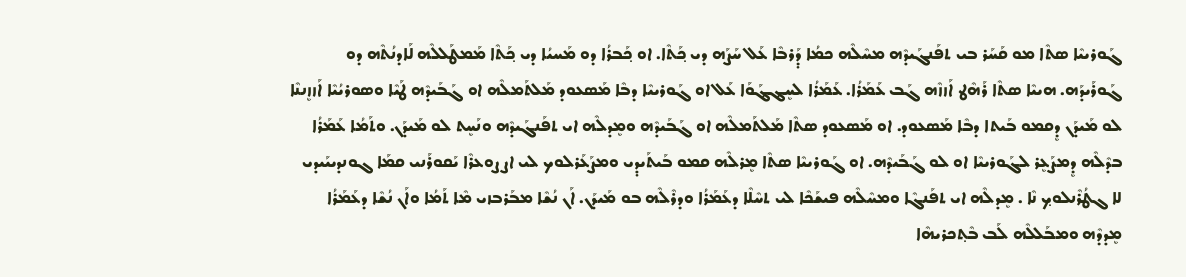ܓܰܘܪܝܝܶܐ ܣܬܶܐ ܡܘ ܩܰܚܰܪ ܒܝ ܬܦܰܢܓܰܝܕܶܗ ܡܚܶܠܶܗ ܟܡܳܐ ܕ̣ܰܪܒܶܐ ܥܰܠ ܚܰܨܰܗ ܕܝ ܟ݂ܰܬܶܐ. ܐܘ ܟ݂ܰܒܪܳܐ ܕܘ ܡܰܚܝܳܐ ܕܝ ܟ݂ܰܬܶܐ ܡܰܡܛܰܠܠܶܗ ܠܰܐܕܢܳܬܶܗ ܕܘ ܓܰܘܪܰܝܕܰܗ. ܗܝܝܶܐ ܣܬܶܐ ܪܰܗܶܛ ܐܰܙܙܶܗ ܓܰܒ ܥܰܡܰܪܳܐ. ܥܰܡܰܪܳܐ ܠܚܷܔܔܰܘܰܐ ܥܰܠ ܐܘ ܓܰܘܪܝܝܶܐ ܕܒܶܐ ܡܰܣܥܘܕ ܡܰܠܬܰܡܠܶܗ ܐܘ ܓܰܒܰܝܕܶܗ ܛܰܝܶܐ ܘܣܘܪܝܳܝܶܐ ܐܰܙܙܷܢܢܶܐ ܠܘ ܡܰܝܕܰܢ ܕܷܩܡܘ ܒܰܝܬܐ ܕܒܶܐ ܡܰܣܥܘܕ. ܐܘ ܡܰܣܥܘܕ ܣܬܶܐ ܡܰܠܬܰܡܠܶܗ ܐܘ ܓܰܒܰܝܕܶܗ ܘܡܷܕܠܶܗ ܐܝ ܬܦܰܢܓܰܝܕܶܗ ܘܢܰܚܷܬ ܠܘ ܡܰܝܕܰܢ. ܘܬܰܡܳܐ ܥܰܡܰܪܳܐ ܒܕܶܠܶܗ ܕܷܡܨܰܥܷܪ ܠܓܰܘܪܝܝܶܐ ܐܘ ܠܘ ܓܰܒܰܝܕܶܗ. ܐܘ ܓܰܘܪܝܝܶܐ ܣܬܶܐ ܡܷܪܠܶܗ ܩܡܘ ܒܰܝܬܰܝܕ̣ܝ ܘܡܨܰܥܰܪܠܘܟ ܠܝ ܐܨ ܨܘܥܪܶܐ ܝܰܩܘܪܰܢܝ ܩܡܰܐ ܓܘܢܕܝܝܰܝܕܝ ܠܐ ܓܛܳܪܶܢܠܘܟ݂ ܢܶܐ . ܡܷܕܠܶܗ ܐܝ ܬܦܰܢܓܶܐ ܘܡܚܶܠܶܗ ܦܝܫܰܟܶܐ ܠܝ ܬܚܶܠܶܐ ܕܥܰܡܰܪܳܐ ܘܕܪܶܠܶܗ ܒܘ ܡܰܝܕܰܢ. ܐܰܢ ܢܳܫܶܐ ܡܒܰܪܒܙܝ ܡܶܐ ܬܰܡܳܐ ܘܐܰܢ ܢܳܫܶܐ ܕܥܰܡܰܪܳܐ ܡܷܕܕܶܗ ܘܡܒܰܠܠܶܗ ܠܰܒ ܒܶܬ݂ܟܪܝܗܶܐ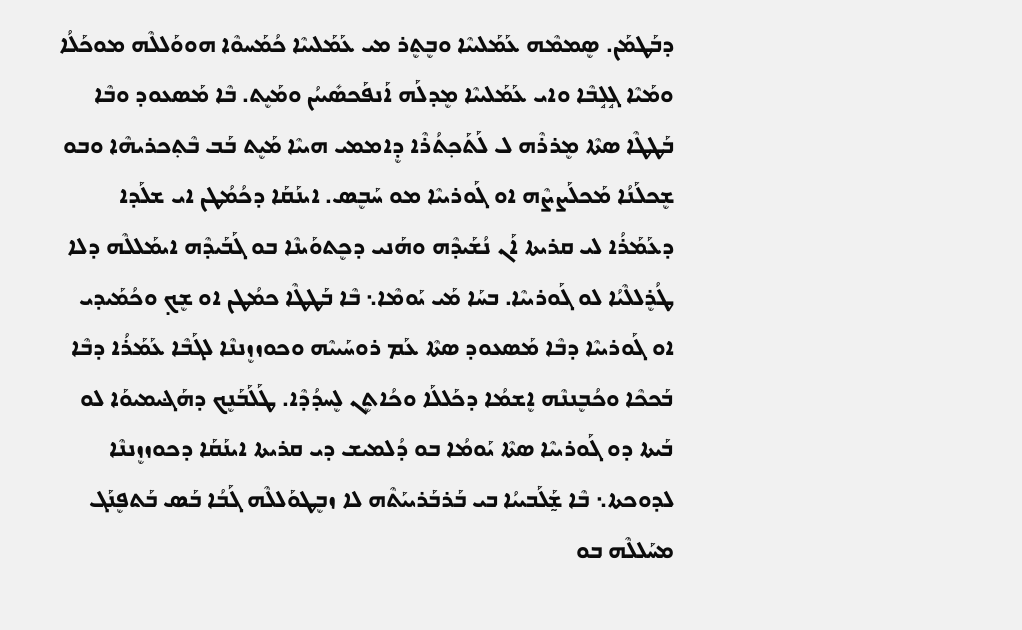ܕܒܰܛܡܰܢ. ܣܷܡܡܶܗ ܥܰܡܰܠܝܝܶܐ ܘܒܷܬܷܪ ܡܝ ܥܰܡܰܠܝܝܶܐ ܟܳܡܰܚܘܶܐ ܗܘܘܰܠܠܶܗ ܡܘܟܰܠܳܐ ܘܡܰܝܶܐ ܓܱܠܱܒܶܐ ܘܐܝ ܥܰܡܰܠܝܝܶܐ ܡܷܕܠܰܗ ܐܰܢܦܰܟܣܺܝܝܳܢ ܘܡܰܝܷܬ. ܒܶܐ ܡܰܣܥܘܕ ܘܒܶܐ ܒܰܛܛܶܐ ܣܬܶܐ ܡܷܪܪܶܗ ܠ ܠܰܬܰܟ݂ܬܳܪܶܐ ܕܷܐܡܡܝ ܗܝܝܶܐ ܡܰܝܷܬ ܒܰܒ ܒܶܬ݂ܟܪܝܗܶܐ ܘܒܘ ܫܷܟܠܰܢܳܐ ܡܰܟܠܰܨܨܶܗ ܐܘ ܓܰܘܪܝܝܶܐ ܡܘ ܚܰܒܷܣ. ܐܝܢܰܩܰܐ ܕܟܳܡܳܛܢ ܐܝ ܫܠܰܕܐ ܕܥܰܡܰܪܳܐ ܠܝ ܩܪܝܬܐ ܐܰܢ ܢܳܫܰܝܕܶܗ ܘܗܰܢܝ ܕܟܷܬܘܰܝܢܶܐ ܒܘ ܓܰܒܰܝܕܶܗ ܐܝܡܰܠܠܶܗ ܕܠܐ ܛܳܪܷܠܠܶܝܳܐ ܠܘ ܓܰܘܪܝܝܶܐ. ܒܚܰܐ ܡܰܝ ܝܰܘܡܶܐ܆ ܒܶܐ ܒܰܛܛܶܐ ܟܡܳܛܢ ܐܘ ܫܷܟ̣ ܘܟܳܡܰܝܕܝ ܐܘ ܓܰܘܪܝܝܶܐ ܕܒܶܐ ܡܰܣܥܘܕ ܣܬܶܐ ܥܰܡ ܪܘܚܰܝܝܶܗ ܘܟܘܙܙܷܢܢܶܐ ܠܓܰܒܶܐ ܥܰܡܰܪܳܐ ܕܒܶܐ ܒܰܟܟܶܐ ܘܟܳܒܷܢܢܶܗ ܐܷܫܡܳܐ ܕܟܰܠܠܰܐ ܘܟܳܐܬܷܢ ܠܷܚܕܳܕܶܐ. ܛܰܠܰܒܰܢܷܟ ܕܗܰܔܝܡܝܘܰܐ ܠܘ ܒܰܝܬܐ ܕܘ ܓܰܘܪܝܝܶܐ ܣܬܶܐ ܝܰܘܡܳܐ ܒܘ ܕܳܠܡܝܫ ܕܝ ܩܪܝܬܐ ܐܝܢܰܩܰܐ ܕܟܘܙܙܷܢܢܶܐ ܠܕܘܟܬܐ܆ ܒܶܐ ܫ̰ܰܠܰܒܝܝܳܐ ܒܝ ܒܰܪܒܰܪܝܝܰܬܶܗ ܠܐ ܙܒܷܛܘܰܠܠܶܗ ܓܰܒܳܐ ܒܰܣ ܒܰܬܦܷܢܰܓ ܡܚܰܠܠܶܗ ܒܘ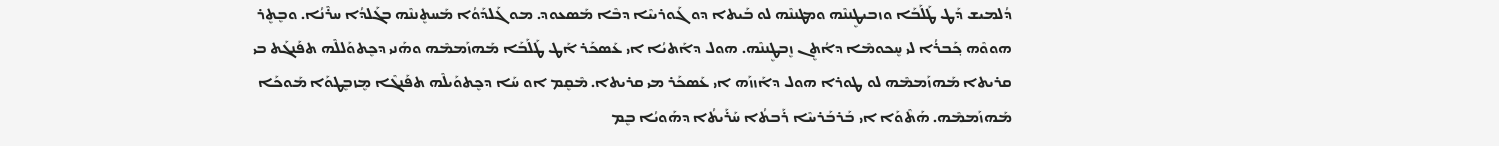ܕܳܠܡܝܫ ܕܰܛ ܛܰܠܰܒܰܐ ܘܙܒܝܛܷܢܢܶܗ ܘܡܛܢܢܶܗ ܠܘ ܒܰܝܬܐ ܕܘ ܓܰܘܪܝܝܶܐ ܕܒܶܐ ܡܰܣܥܘܕ. ܡܘ ܓܰܠܕܰܘܳܐ ܡܰܚܬܷܢܢܶܗ ܒܓܰܠܕܳܐ ܚܪܶܢܳܐ. ܘܒܷܬܷܪ ܗܘܘܶܗ ܟ݂ܰܒܪܳܐ ܠܝ ܚܷܟܘܡܶܐ ܕܐܳܬܷܢ ܙܷܒܛܷܢܢܶܗ. ܗܘܠ ܕܐܰܬܝܳܐ ܐܝ ܥܰܣܟܰܪ ܐܰܛ ܛܰܠܰܒܰܐ ܡܰܗܙܰܡܡܶܗ ܘܗܰܢܝ ܕܟܷܬܘܰܠܠܶܗ ܬܦܰܢܓܰܬ ܒܝ ܩܪܝܬܐ ܡܰܗܙܰܡܡܶܗ ܠܘ ܛܘܪܐ ܗܘܠ ܕܐܰܙܙܰܗ ܐܝ ܥܰܣܟܰܪ ܡܝ ܩܪܝܬܐ. ܡܶܩܷܡ ܐܘ ܚܰܐ ܕܟܷܬܘܰܝܠܶܗ ܬܦܰܢܓܶܐ ܡܷܙܒܷܛܘܰܐ ܡܰܘܟܰܐ ܡܰܗܙܰܡܡܶܗ. ܗܰܬܶܘܰܐ ܐܝ ܒܰܪܒܰܪܝܝܶܐ ܪܰܒܬܳܐ ܚܰܪܰܝܬܳܐ ܕܗܰܘܝܳܐ ܒܷܡ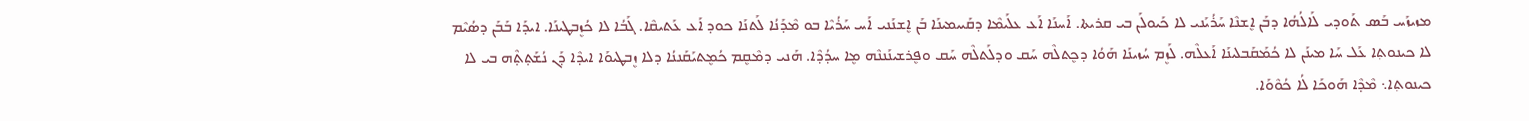ܡܙܝܙܰܚ ܒܰܣ ܬܰܘܕܝ ܠܰܐܠܳܗܳܐ ܕܒܰܢ ܐܷܫܢܶܐ ܚܰܪܳܝܰܢܝ ܠܐ ܟܰܝܘܠܰܢ ܒܝ ܩܪܝܬܐ. ܐܰܚܢܰܐ ܐܰܥ ܥܠܰܝܡܶܐ ܕܩܰܝܝܡܝܢܰܐ ܒܰܢ ܐܷܫܢܰܢܝ ܐܰܚ ܚܰܪܳܝܶܐ ܒܘ ܡܶܕܰܢܳܐ ܠܰܬܢܰܐ ܟܘܕ ܐܰܥ ܥܰܬܝܩܶܐ. ܓܰܒܳܐ ܠܐ ܟܳܙܷܒܛܝܢܰܐ. ܐܝܕܰܐ ܒܰܒܰܢ ܕܣܳܝܶܡ ܠܐ ܟܝܢܘܬ݂ܐ ܥܰܠ ܚܰܐ ܡܝܢܰܢ ܠܐ ܟܳܡܰܩܰܒܠܝܢܰܐ ܐܰܥܠܶܗ. ܠܰܙܷܡ ܚܳܙܝܢܰܐ ܗܰܘܳܐ ܕܟܷܬܠܶܗ ܚܰܩ ܘܕܠܰܬܠܶܗ ܚܰܩ ܘܦܷܪܫܝܢܰܢܢܶܗ ܡܷܐ ܚܕܳܕܶܐ. ܗܰܢܝ ܕܡܶܩܷܡ ܟܳܡܷܬܝܰܩܰܢܢܳܐ ܕܠܐ ܙܷܒܛܝܘܰܐ ܐܝܕܶܐ ܕܰܢ ܢܳܫܰܬ̣ܬ̣ܶܗ ܒܝ ܠܐ ܟܝܢܘܬ݂ܐ܆ ܡܶܕܶܐ ܗܰܘܟܰܐ ܠܳܐ ܟܳܘܶܘܰܐ.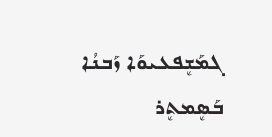ܓܡܰܫܷܦܥܝܘܰܐ ܙܰܒܢܳܐ ܒܰܣܷܡܬܷܪ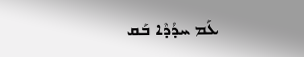ܥܰܡ ܚܕܳܕܶܐ ܒܰܩ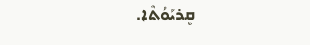ܩܷܪܝܰܘܳܬܶܐ.